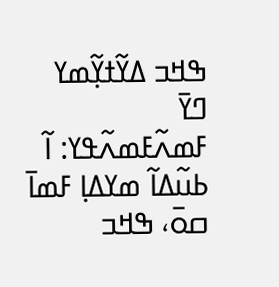ߒߞߏ ߡߌ߬ߙߌ߲߬ߘߌ ߣߌ߫ ߓߘߍ߬ߓߘߍ߬ߟߌ: ߊ߬ ߕߎ߬ߡߊ߬ ߘߌߡߊ߲ ߓߘߊ߫ ߛߋ߫، ߒߞߏ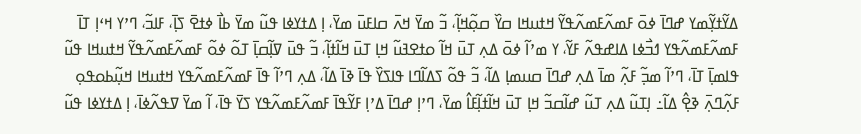ߡߌ߬ߙߌ߲߬ߘߌ ߝߣߊ߫ ߦߋ߫ ߓߘߍ߬ߓߘߍ߬ߟߌ߬ ߞߙߎߞߊ ߛߌ߰ ߛߋ߲߬ߞߊ߲߬، ߏ߬ ߘߌ߫ ߞߍ߫ ߛߊߓߎ߫ ߘߌ߫، ߊ߲ ߡߙߌߦߊ ߟߎ߬ ߘߌ߫ ߕߊ߯ ߦߙߐ߫ ߖߊ߲߫، ߓߊߏ߬، ߣߴߌ ߞߵߊ߲ ߠߊ߫ ߓߘߍ߬ߓߘߍ߬ߟߌ ߗߏ߯ߦߊ ߡߊߝߟߍ߬ ߓߌ߬، ߌ ߘߴߊ߬ ߦߋ߫ ߡߍ߲ ߠߎ߫ ߞߊ߬ ߋߙߐߔߎ߬ ߞߊ߲ ߠߎ߫ ߞߊ߬ߙߊ߲߬، ߏ߬ ߟߎ߫ ߜߊ߲߬ߛߊ߲߫ ߠߋ߬ ߦߋ߬ ߓߘߍ߬ߓߘߍ߬ߟߌ߬ ߞߙߎߞߊ ߟߎ߬ ߟߊߘߊ߲߫ ߠߊ߫، ߣߴߊ߬ ߘߏ߲߬ ߓߍ߲߬ ߘߊ߫ ߡߍ߲ ߝߣߊ߫ ߛߎߘߊ߲ ߡߊ߬، ߏ߬ ߟߋ߬ ߖߡߊ߬ߣߊ ߟߊߖߌ߰ ߟߊ߫ ߢߊ߫ ߡߊ߬، ߡߍ߲ ߣߴߊ߬ ߟߊ߫ ߓߘߍ߬ߓߘߍ߬ߟߌ ߞߙߎߞߊ ߞߎ߲߬ߕߋߟߋ߲ ߓߍ߲߬ߣߍ߲߫ ߢߐ߲߮ ߡߊ߬߸ ߊ߲ߠߎ߬ ߡߍ߲ ߠߎ߬ ߝߊ߬ߛߏ߬ ߞߊ߲ ߠߎ߫ ߞߊ߬ߙߊ߲߬ߓߊ߮ ߘߌ߫، ߣߴߊ߲ ߝߣߊ߫ ߡߴߊ߲ ߓߌ߬ߟߊ߫ ߓߘߍ߬ߓߘߍ߬ߟߌ ߖߌ߫ ߟߊ߫، ߊ߬ ߘߌ߫ ߜߟߍ߬ߦߊ߫، ߊ߲ ߡߙߌߦߊ ߟߎ߬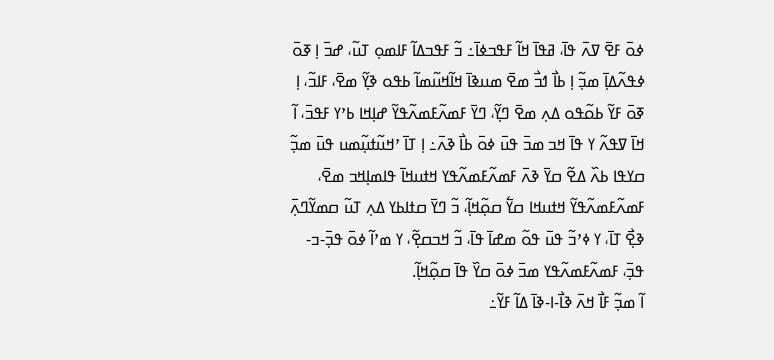ߦߋ߫ ߓߐ߫ ߜߍ߫ ߟߊ߫، ߥߟߊ߫ ߞߊ߬ ߓߟߏߦߊ߫߸ ߏ߬ ߓߟߏߡߊ߬ ߓߊߘߋ߲ ߠߎ߬، ߝߏ߫ ߊ߲ ߧߋ߫ ߦߟߍ߬ߡߊ߲߫ ߘߏ߲߬ ߊ߲ ߕߊ߯ ߗߏ߯ ߘߐ߫ ߘߎߢߊ߫ ߞߊ߬ߞߎ߬ߘߊ߬ ߕߟߋ ߢߌ߲߬ ߘߐ߫، ߓߊߏ߬، ߊ߲ ߧߋ߫ ߓߌ߬ ߕߋ߬ߟߋ ߡߍ߲ ߘߐ߫ ߣߌ߲߬، ߣߌ߫ ߓߘߍ߬ߓߘߍ߬ߟߌ߬ ߝߊ߲ߞߊ ߕߴߌ ߓߟߏ߫، ߊ߬ ߞߊ߫ ߜߟߍ߬ ߌ ߟߊ߫ ߞߏ ߘߏ߫ ߟߎ߫ ߦߋ߫ ߕߊ߯ ߢߍ߫߸ ߊ߲ ߠߊ߫ ߴߞߎ߬ߙߎ߲߬ߘߎ ߟߎ߫ ߘߏ߲߬ ߛߌߟߊ ߕߍ߰ ߡߐ߬ ߛߌ߫ ߢߍ߫ ߓߘߍ߬ߓߘߍ߬ߟߌ ߞߙߎߞߊ߫ ߟߊߘߊ߲ߞߏ ߘߐ߫، ߓߘߍ߬ߓߘߍ߬ߟߌ߬ ߞߙߎߞߊ ߛߌ߱ ߛߋ߲߬ߞߊ߲߬، ߏ߬ ߣߌ߫ ߛߙߊߕߌ ߡߍ߲ ߠߎ߬ ߛߘߌ߬ߣߍ߲߫ ߢߐ߲߯ ߠߊ߫، ߌ ߦߴߏ߬ ߟߎ߫ ߟߋ߬ ߘߝߊ߫ ߟߊ߫، ߏ߬ ߞߏߛߐ߲߬، ߌ ߘߴߊ߬ ߦߋ߫ ߟߏ߲߫-ߏ-ߟߏ߲߫، ߓߘߍ߬ߓߘߍ߬ߟߌ ߘߏ߫ ߦߋ߫ ߛߌ߰ ߟߊ߫ ߛߋ߲߬ߞߊ߲߬.
ߊ߬ ߘߏ߲߬ ߓߊ߯ ߞߍ߫ ߢߊ߯-ߊ-ߢߊ߫ ߡߊ߬ ߓߌ߬߸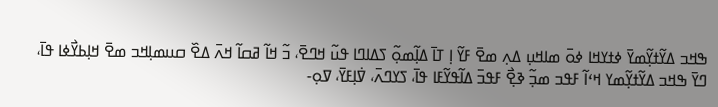ߒߞߏ ߡߌ߬ߙߌ߲߬ߘߌ߫ ߦߙߌߞߊ ߦߋ߫ ߘߊߞߎ߲ ߡߍ߲ ߘߐ߫ ߓߌ߬ ߊ߲ ߠߊ߫ ߡߊ߲߬ߘߋ߲߬ ߖߡߊߣߊ ߟߎ߬ ߞߣߐ߫، ߏ߬ ߞߊ߬ ߥߛߊ߬ ߞߍ߫ ߡߐ߰ ߛߎߘߊ߲ߞߏ ߘߐ߫ ߞߊ߲ߕߌ߯ߦߊ ߟߊ߫، ߣߌ߫ ߒߞߏ ߡߌ߬ߙߌ߲߬ߘߌ ߞߵߊ߬ ߓߟߏ ߘߏ߲߬ ߢߐ߲߯ ߓߟߏ߫ ߡߊ߬ߟߌ߬ߓߊ ߟߊ߫، ߖߌߣߍ߫، ߜ߭ߊ߲ߓߌ߫، ߜߋ߲-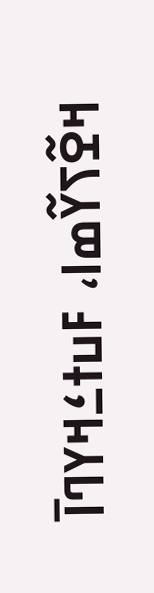ߞߐ߬ߖߌ߬ߘߊ، ߓߎߙߑߞߌߣߊ߫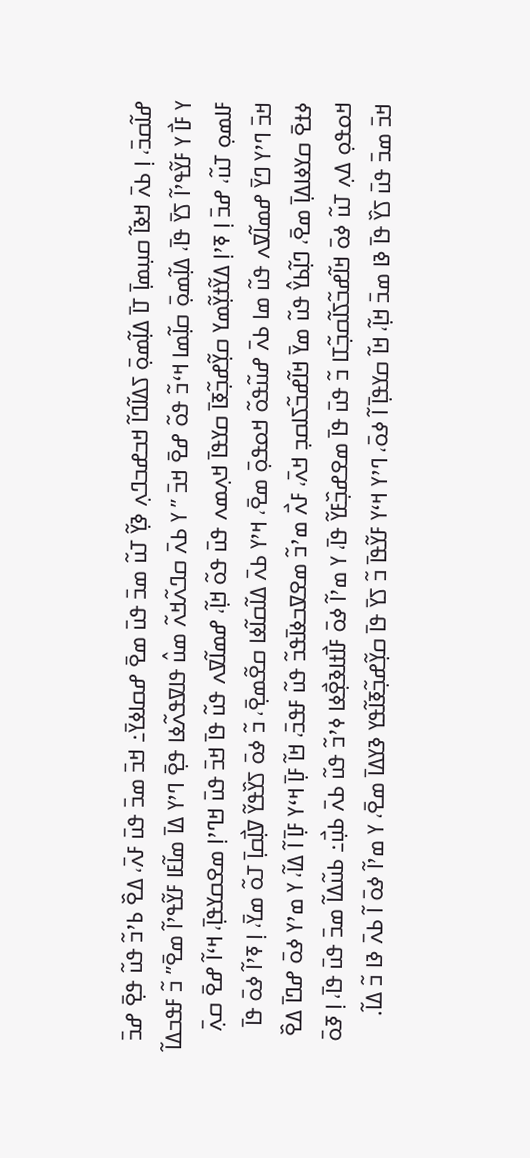ߝߊ߬ߛߏ߫، ߊ߲ ߕߍ߫ ߞߢߊ߬ ߛߎ߲ߘߊ߲߫ ߠߊ߫ ߡߊ߲߬ߘߋ߲߫ ߖߡߊ߬ߣߊ߬ ߞߏߝߏߣߍ߲ ߢߌ߲߬ ߠߎ߬ ߘߏ߫ ߟߎ߫ ߘߐ߫ ߝߛߊߦߌ߫߸ ߞߏ߫ ߘߏ߫ ߟߎ߫ ߓߍ߫، ߡߐ߰ ߕߴߏ߬ ߟߎ߬ ߟߐ߲߫ ߝߏ߫ ߌ ߓߊ߯ ߌ ߓߌ߬ߟߴߊ߬ ߖߌ߫ ߟߊ߫، ߡߊ߲߬ߘߋ߲߫ ߛߊ߲߬ߘߊ ߞߵߏ߬ ߟߋ߬ ߝߐ߫ ߞߏ߫ ” ߌ ߕߍ߫ ߛߣߍ߬ߞߍ߬ ߘߎ߮ ߟߊߜߟߍ߬ߦߊ ߟߐ߲߫ ߣߴߌ ߡߊ߫ ߘߊ߬ߓߊ ߓߌ߬ߟߴߊ߬ ߘߐ߫” ߏ߬ ߓߟߏߡߊ߬ ߓߊߘߋ߲ ߠߎ߬، ߝߏ߫ ߊ߲ ߧߴߊ߲ ߡߌ߬ߙߌ߲߬ߘߌ ߛߌ߲߬ߝߏ߲߬ߧߊ߫ ߛߌߟߊ߫ ߞߍ߲ߘߍ ߟߎ߫ ߟߋ߬ ߞߊ߲߬، ߝߘߊ߬ߜߍ ߟߎ߬ ߟߊ߫ ߞߏ߫ ߟߎ߫ ߞߣߴߊ߲ ߘߐߛߌߟߊ߲߫، ߞߵߊ߬ ߝߐ߫ ߛߍ߲߫ ߞߏ߫ ߣߴߌ ߣߌ߫ ߝߘߊ߬ߜߍ ߟߎ߬ ߘߊ ߕߍ߫ ߝߎ߬ߟߋ߬ ߞߋߟߋ߲߫ ߘߐ߫، ߞߴߌ ߕߍ߫ ߡߊ߬ߛߊ߬ߦߊ ߛߐ߬ߘߐ߲߫، ߏ߬ ߦߋ߫ ߖߌ߰ߟߌ߬ ߜߊ߲߯ߛߊ߲߫ ߠߋ߬ ߘߌ߫، ߊ߲ ߧߴߊ߬ ߦߋ߫ ߟߊ߫ ߦߙߐ߫ ߛߌߦߊߡߊ߲߫ ߘߐ߫، ߣߊ߲߬ߕߌ߮ ߟߎ߬ ߘߌ߫ ߞߊ߬ߝߏ߬ߖߊߛߏ߲ ߞߍ߫، ߓߍ߯ ߘߴߏ߬ ߘߐߜߏߦߊ߫ߟߏ߬ ߟߎ߬ ߓߟߏ߫، ߞߊ߬ ߓߊ߲߫ ߞߵߌ ߓߊ߲߫ ߊ߬ ߡߊ߬، ߌ ߘߴߌ ߦߋ߫ ߝߣߊ߫ ߡߐ߰ ߞߋߟߋ߲ ߡߍ߲ ߠߎ߬ ߦߋ߫ ߞߊ߬ߝߏ߬ߖߊ߬ߛߏ߲߬ߠߊ ߏ߬ ߟߎ߫ ߟߊ߫ ߘߐߝߏ߲߰ߓߌ߬ ߟߊ߫، ߌ ߘߴߊ߬ ߦߋ߫ ߓߊ߯ߙߊߢߐ߲߯ߦߊ ߦߴߏ߬ ߟߎ߬ ߕߍ߫ ߕߎ߲߯߸ ߕߎ߬ߡߊ߬ ߘߏ߫ ߟߎ߫ ߟߊ߫، ߊ߲ ߧߋ߫ ߞߏ߫ ߘߏ߫ ߟߎ߫ ߖߌ߰ ߟߊ߫ ߢߊ ߘߏ߫ ߞߊ߲߬، ߞߊ߬ ߛߌߟߊ߲߫ ߊ߬ ߦߋ߫، ߣߴߌ ߞߵߌ ߓߌ߬ߟߊ߫ ߏ߬ ߖߌ߫ ߟߊ߫ ߛߌ߲߬ߝߏ߲߬ߧߊ߬ߟߌ ߢߌߡߊ߫ ߘߐ߫، ߌ ߘߴߊ߬ ߦߋ߫ ߊ߬ ߕߍ߫ ߢߊ ߏ߬ ߡߊ߬.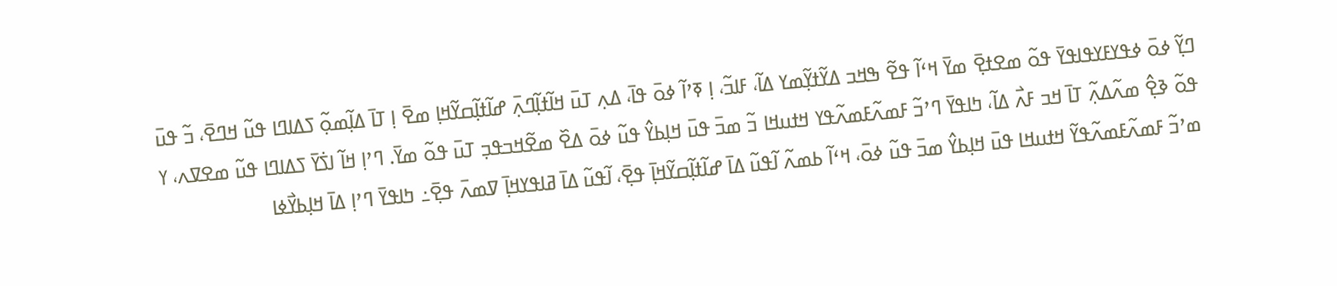ߣߌ߲߬ ߦߋ߫ ߦߟߌߓߌߟߊߟߌ߫ ߟߋ߬ ߘߐߙߐ߲߫ ߘߌ߫ ߞߵߊ߬ ߟߐ߬ ߒߞߏ ߡߌ߬ߙߌ߲߬ߘߌ ߡߊ߬، ߓߊߏ߬، ߊ߲ ߧߴߊ߬ ߦߋ߫ ߟߊ߫، ߡߍ߲ ߠߎ߫ ߞߊ߬ߙߊ߲߬ߣߍ߲߫ ߝߊ߬ߙߊ߲߬ߛߌ߬ߞߊ߲ ߘߐ߫ ߊ߲ ߠߊ߫ ߡߊ߲߬ߘߋ߲߬ ߖߡߊߣߊ ߟߎ߬ ߞߣߐ߫، ߏ߬ ߟߎ߫ ߟߋ߬ ߢߐ߲߮ ߘߍ߬ߡߍ߲߬ ߠߊ߫ ߞߏ ߓߍ߯ ߡߊ߬، ߤߊߟߌ߫ ߣߴߏ߬ ߓߘߍ߬ߓߘߍ߬ߟߌ ߞߙߎߞߊ ߏ߬ ߘߏ߫ ߟߎ߫ ߞߊ߲ߕߌ߮ ߟߎ߬ ߦߋ߫ ߡߐ߰ ߘߐ߬ߞߏߟߏ߲ ߠߎ߫ ߟߋ߬ ߘߌ߫. ߣߴߊ߲ ߞߊ߬ ߊߖ߭ߌ߫ ߖߡߊߣߊ ߟߎ߬ ߘߐߜߍ، ߌ ߘߴߏ߬ ߓߘߍ߬ߓߘߍ߬ߟߌ߬ ߞߙߎߞߊ ߟߎ߫ ߞߊ߲ߕߌ߮ ߘߏ߫ ߟߎ߬ ߦߋ߫، ߞߵߊ߬ ߕߘߍ߬ ߊ߬ߟߎ߬ ߡߊ߫ ߝߊ߬ߙߊ߲߬ߛߌ߬ߞߊ߲߫ ߟߐ߲߫، ߊ߬ߟߎ߬ ߡߊ߫ ߥߊߟߌߞߊ߲߫ ߜߘߍ߫ ߟߐ߲߫߸ ߤߊߟߌ߫ ߣߴߊ߲ ߡߊ߫ ߞߊ߲ߕߌ߯ߦߊ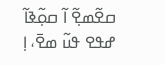ߛߐ߬ߘߐ߲߬ ߊ߬ ߛߋ߲߬ߢߊ߬ ߝߟߐ ߟߎ߬ ߘߐ߫، ߊ߲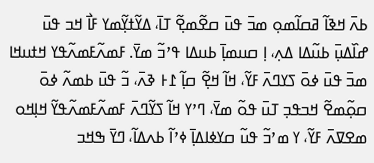ߕߍ߫ ߞߢߊ߬ ߥߛߊ߬ߘߋ߲ ߘߏ߫ ߟߎ߫ ߛߐ߬ߘߐ߲߬ ߠߊ߫، ߡߌ߬ߙߌ߲߬ߘߌ ߓߊ߯ ߞߏ ߟߎ߫ ߝߊ߰ߡߎ߲߫ ߕߎ߬ߡߊ ߡߍ߲، ߊ߲ ߛߎߘߊ߲߫ ߕߎߡߊ ߟߴߏ߬ ߘߌ߫. ߓߘߍ߬ߓߘߍ߬ߟߌ ߞߙߎߞߊ ߘߏ߫ ߟߎ߫ ߦߋ߫ ߖߌߣߍ߫ ߓߌ߬، ߞߊ߬ ߞߐ߲߬ ߛߊ߲߬ ߁߅ ߢߍ߫، ߏ߬ ߟߎ߫ ߕߘߍ߬ ߦߋ߫ ߛߋ߲߬ߘߐ߬ ߞߏߟߏ߲ ߠߎ߫ ߟߋ߬ ߘߌ߫، ߣߴߌ ߞߊ߬ ߖߌ߬ߣߍ߫ ߓߘߍ߬ߓߘߍ߬ߟߌ߬ ߞߊ߲ߞߋ ߘߐߜߍ߫ ߓߌ߬، ߌ ߘߴߏ߬ ߟߎ߬ ߛߌߦߊߡߊ߲߫ ߦߴߊ߬ ߕߍߡߊ߬، ߣߌ߫ ߒߞߏ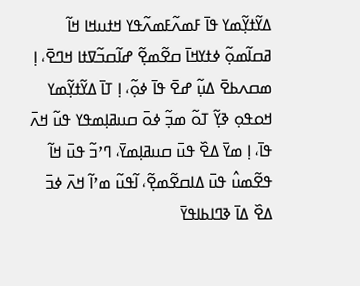ߡߌ߬ߙߌ߲߬ߘߌ ߟߊ߫ ߓߘߍ߬ߓߘߍ߬ߟߌ ߞߙߎߞߊ ߞߊ߬ ߥߛߊ߬ߘߋ߲߬ ߦߙߌߞߊ߫ ߛߐ߬ߘߐ߲߬ ߝߊ߬ߛߏ߬ߜߙߊ ߞߣߐ߫، ߊ߲ ߘߛߍߕߐ߫ ߡߎ߲߬ ߝߐ߫ ߟߊ߫ ߦߋ߲߬، ߊ߲ ߠߊ߫ ߡߌ߬ߙߌ߲߬ߘߌ ߞߋߟߋ߲ ߢߌ߲߬ ߠߋ߬ ߘߏ߲߬ ߦߋ߫ ߛߎߥߊ߲ߘߟߌ ߟߎ߬ ߞߍ߫ ߟߊ߫، ߊ߲ ߘߌ߫ ߡߐ߰ ߟߎ߫ ߛߎߥߊ߲ߘߌ߫، ߣߴߏ߬ ߟߎ߫ ߞߊ߬ ߟߐ߬ߘߎ߮ ߟߎ߫ ߡߊߛߐ߬ߘߐ߲߬، ߊ߬ߟߎ߬ ߘߴߊ߬ ߞߍ߫ ߦߏ߫ ߡߐ߰ ߡߊ߫ ߢߣߊߕߊߟߌ߫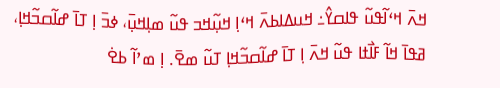ߞߍ߫ ߞߵߊ߬ߟߎ߬ ߟߊߛߌ߮߸ ߞߎߡߊߕߍ߫ ߞߵߊ߲ ߞߎ߲߬ߞߏ ߟߎ߬ ߘߊ߲ߞߎ߲߫، ߦߏ߫ ߊ߲ ߠߊ߫ ߝߊ߬ߛߏ߬ߞߊ߲، ߥߟߊ߫ ߞߊ߬ ߓߊ߯ߙߊ ߟߎ߬ ߞߍ߫ ߊ߲ ߠߊ߫ ߝߊ߬ߛߏ߬ߞߊ߲ ߠߎ߬ ߘߐ߫. ߊ߲ ߘߴߊ߬ ߕߐ߭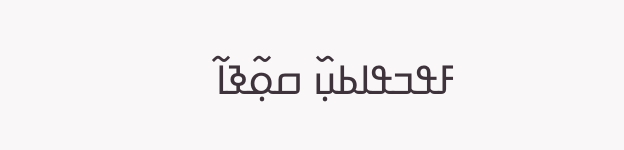ߓߟߏߟߊߕߎ߲߰ ߛߋ߲߬ߢߊ߬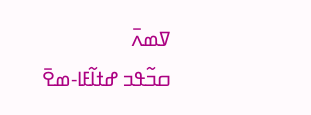ߜߘߍ߫
ߛߏ߬ߟߏ ߝߙߊ߬ߓߊ-ߘߐ߫